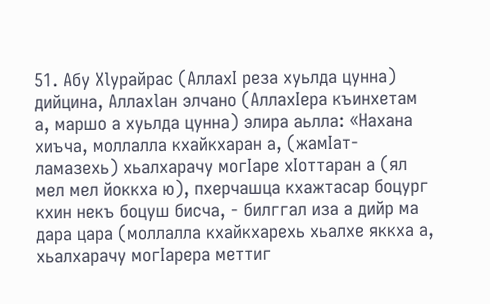51. Абу Хlурайрас (АллахI реза хуьлда цунна) дийцина, Аллахlан элчано (АллахIера къинхетам а, маршо а хуьлда цунна) элира аьлла: «Нахана хиъча, моллалла кхайкхаран а, (жамIат-ламазехь) хьалхарачу могIаре хIоттаран а (ял мел мел йоккха ю), пхерчашца кхажтасар боцург кхин некъ боцуш бисча, - билггал иза а дийр ма дара цара (моллалла кхайкхарехь хьалхе яккха а, хьалхарачу могIарера меттиг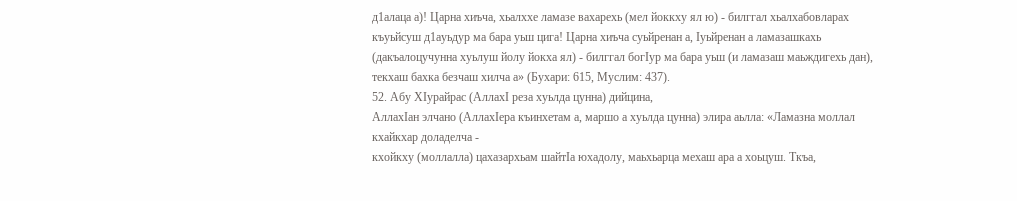д1алаца а)! Царна хиъча, хьалххе ламазе вахарехь (мел йоккху ял ю) - билггал хьалхабовларах къуьйсуш д1ауьдур ма бара уьш цига! Царна хиъча суьйренан а, Iуьйренан а ламазашкахь (дакъалоцучунна хуьлуш йолу йокха ял) - билггал богIур ма бара уьш (и ламазаш маьждигехь дан), текхаш бахка безчаш хилча а» (Бухари: 615, Муслим: 437).
52. Абу ХIурайрас (АллахI реза хуьлда цунна) дийцина,
АллахIан элчано (АллахIера къинхетам а, маршо а хуьлда цунна) элира аьлла: «Ламазна моллал кхайкхар доладелча -
кхойкху (моллалла) цахазархьам шайтIа юхадолу, маьхьарца мехаш ара а хоьцуш. Ткъа,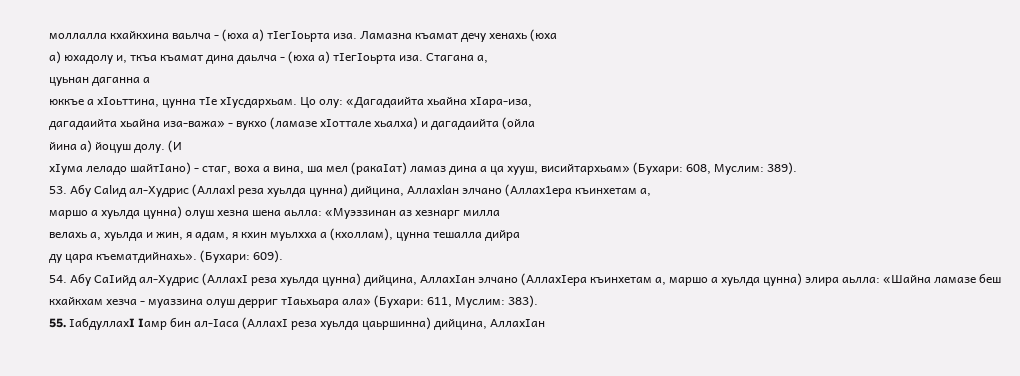моллалла кхайкхина ваьлча - (юха а) тIегIоьрта иза. Ламазна къамат дечу хенахь (юха
а) юхадолу и, ткъа къамат дина даьлча - (юха а) тIегIоьрта иза. Стагана а,
цуьнан даганна а
юккъе а хIоьттина, цунна тIе хIусдархьам. Цо олу: «Дагадаийта хьайна хIара-иза,
дагадаийта хьайна иза-важа» - вукхо (ламазе хIоттале хьалха) и дагадаийта (ойла
йина а) йоцуш долу. (И
хIума леладо шайтIано) - стаг, воха а вина, ша мел (ракаIат) ламаз дина а ца хууш, висийтархьам» (Бухари: 608, Муслим: 389).
53. Абу Саlид ал-Худрис (Аллахl реза хуьлда цунна) дийцина, Аллахlан элчано (Аллах1ера къинхетам а,
маршо а хуьлда цунна) олуш хезна шена аьлла: «Муэззинан аз хезнарг милла
велахь а, хуьлда и жин, я адам, я кхин муьлхха а (кхоллам), цунна тешалла дийра
ду цара къематдийнахь». (Бухари: 609).
54. Абу СаIийд ал-Худрис (АллахI реза хуьлда цунна) дийцина, АллахIан элчано (АллахIера къинхетам а, маршо а хуьлда цунна) элира аьлла: «Шайна ламазе беш кхайкхам хезча - муаззина олуш дерриг тIаьхьара ала» (Бухари: 611, Муслим: 383).
55. IабдуллахI Iамр бин ал-Iаса (АллахI реза хуьлда цаьршинна) дийцина, АллахIан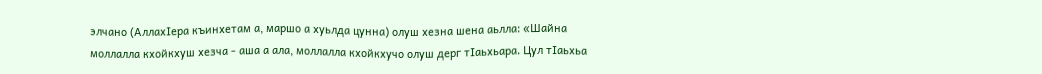элчано (АллахIера къинхетам а, маршо а хуьлда цунна) олуш хезна шена аьлла: «Шайна моллалла кхойкхуш хезча - аша а ала, моллалла кхойкхучо олуш дерг тIаьхьара. Цул тIаьхьа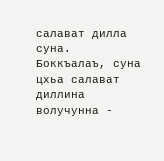салават дилла суна. Боккъалаъ, суна цхьа салават диллина волучунна -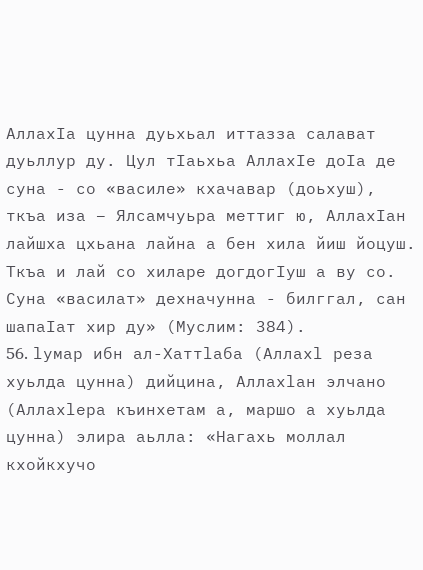АллахIа цунна дуьхьал иттазза салават дуьллур ду. Цул тIаьхьа АллахIе доIа де суна - со «василе» кхачавар (доьхуш), ткъа иза – Ялсамчуьра меттиг ю, АллахIан лайшха цхьана лайна а бен хила йиш йоцуш. Ткъа и лай со хиларе догдогIуш а ву со. Суна «василат» дехначунна - билггал, сан шапаIат хир ду» (Муслим: 384).
56. lумар ибн ал-Хаттlаба (Аллахl реза хуьлда цунна) дийцина, Аллахlан элчано (Аллахlера къинхетам а, маршо а хуьлда цунна) элира аьлла: «Нагахь моллал кхойкхучо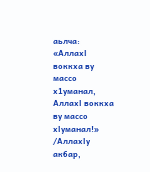аьлча: «Аллахl воккха ву массо х1уманал, Аллахl воккха ву массо хlуманал!» /Аллахlу акбар,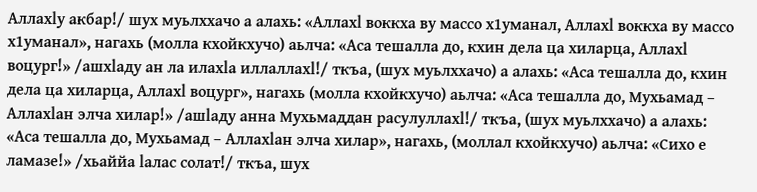Аллахlу акбар!/ шух муьлххачо а алахь: «Аллахl воккха ву массо х1уманал, Аллахl воккха ву массо х1уманал», нагахь (молла кхойкхучо) аьлча: «Аса тешалла до, кхин дела ца хиларца, Аллахl воцург!» /ашхlаду ан ла илахlа иллаллахl!/ ткъа, (шух муьлххачо) а алахь: «Аса тешалла до, кхин дела ца хиларца, Аллахl воцург», нагахь (молла кхойкхучо) аьлча: «Аса тешалла до, Мухьамад – Аллахlан элча хилар!» /ашlаду анна Мухьмаддан расулуллахl!/ ткъа, (шух муьлххачо) а алахь: «Аса тешалла до, Мухьамад – Аллахlан элча хилар», нагахь, (моллал кхойкхучо) аьлча: «Сихо е ламазе!» /хьаййа lалас солат!/ ткъа, шух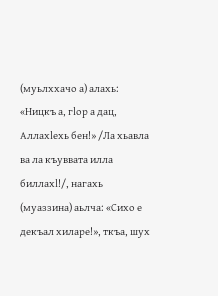(муьлххачо а) алахь: «Ницкъ а, гlор а дац, Аллахlехь бен!» /Ла хьавла ва ла къуввата илла биллахl!/, нагахь (муаззина) аьлча: «Сихо е декъал хиларе!», ткъа, шух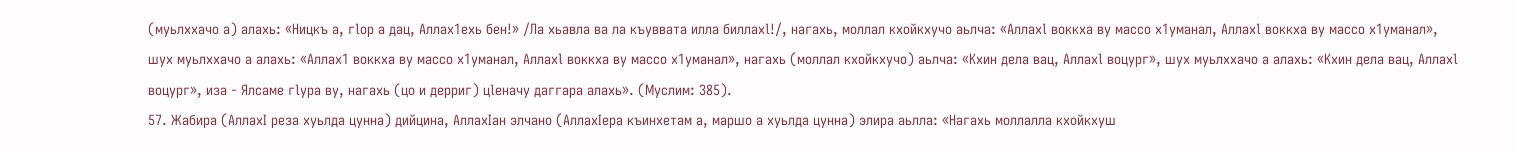(муьлххачо а) алахь: «Ницкъ а, гlор а дац, Аллах1ехь бен!» /Ла хьавла ва ла къуввата илла биллахl!/, нагахь, моллал кхойкхучо аьлча: «Аллахl воккха ву массо х1уманал, Аллахl воккха ву массо х1уманал», шух муьлххачо а алахь: «Аллах1 воккха ву массо х1уманал, Аллахl воккха ву массо х1уманал», нагахь (моллал кхойкхучо) аьлча: «Кхин дела вац, Аллахl воцург», шух муьлххачо а алахь: «Кхин дела вац, Аллахl воцург», иза - Ялсаме гlура ву, нагахь (цо и дерриг) цlеначу даггара алахь». (Муслим: 385).
57. Жабира (АллахI реза хуьлда цунна) дийцина, АллахIан элчано (АллахIера къинхетам а, маршо а хуьлда цунна) элира аьлла: «Нагахь моллалла кхойкхуш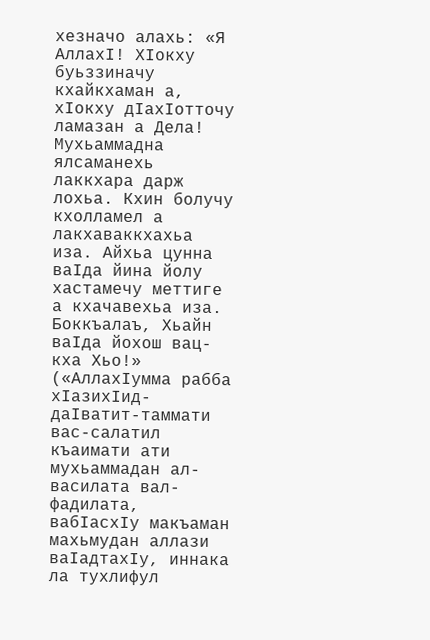хезначо алахь: «Я АллахI! ХIокху буьззиначу кхайкхаман а, хIокху дIахIотточу ламазан а Дела! Мухьаммадна ялсаманехь лаккхара дарж лохьа. Кхин болучу кхолламел а лакхаваккхахьа иза. Айхьа цунна ваIда йина йолу хастамечу меттиге а кхачавехьа иза. Боккъалаъ, Хьайн ваIда йохош вац-кха Хьо!» («АллахIумма рабба хIазихIид-даIватит-таммати вас-салатил къаимати ати мухьаммадан ал-василата вал-фадилата, вабIасхIу макъаман махьмудан аллази ваIадтахIу, иннака ла тухлифул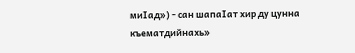миIад») - сан шапаIат хир ду цунна къематдийнахь»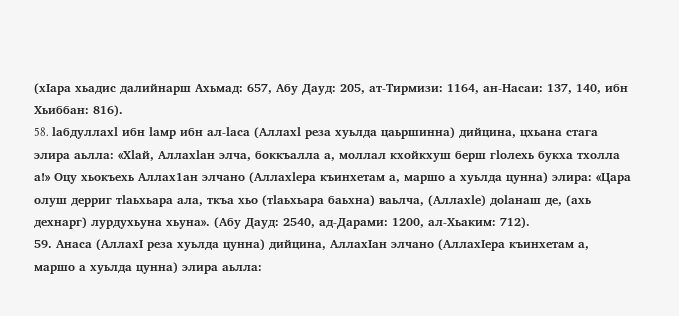(хIара хьадис далийнарш Ахьмад: 657, Абу Дауд: 205, ат-Тирмизи: 1164, ан-Насаи: 137, 140, ибн Хьиббан: 816).
58. lабдуллахl ибн lамр ибн ал-lаса (Аллахl реза хуьлда цаьршинна) дийцина, цхьана стага элира аьлла: «Хlай, Аллахlан элча, боккъалла а, моллал кхойкхуш берш гlолехь букха тхолла а!» Оцу хьокъехь Аллах1ан элчано (Аллахlера къинхетам а, маршо а хуьлда цунна) элира: «Цара олуш дерриг тlаьхьара ала, ткъа хьо (тlаьхьара баьхна) ваьлча, (Аллахlе) доlанаш де, (ахь дехнарг) лурдухьуна хьуна». (Абу Дауд: 2540, ад-Дарами: 1200, ал-Хьаким: 712).
59. Анаса (АллахI реза хуьлда цунна) дийцина, АллахIан элчано (АллахIера къинхетам а, маршо а хуьлда цунна) элира аьлла: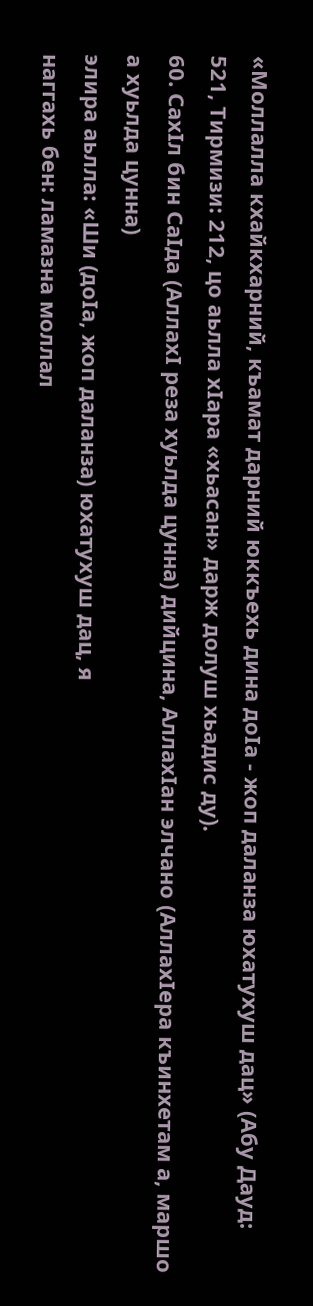«Моллалла кхайкхарний, къамат дарний юккъехь дина доIа - жоп даланза юхатухуш дац» (Абу Дауд: 521, Тирмизи: 212, цо аьлла хIара «хьасан» дарж долуш хьадис ду).
60. СахIл бин СаIда (АллахI реза хуьлда цунна) дийцина, АллахIан элчано (АллахIера къинхетам а, маршо а хуьлда цунна)
элира аьлла: «Ши (доIа, жоп даланза) юхатухуш дац, я
наггахь бен: ламазна моллал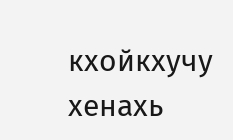кхойкхучу хенахь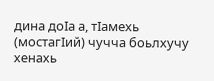дина доIа а, тIамехь (мостагIий) чучча боьлхучу хенахь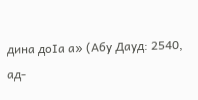дина доIа а» (Абу Дауд: 2540,
ад-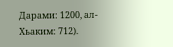Дарами: 1200, ал-Хьаким: 712).